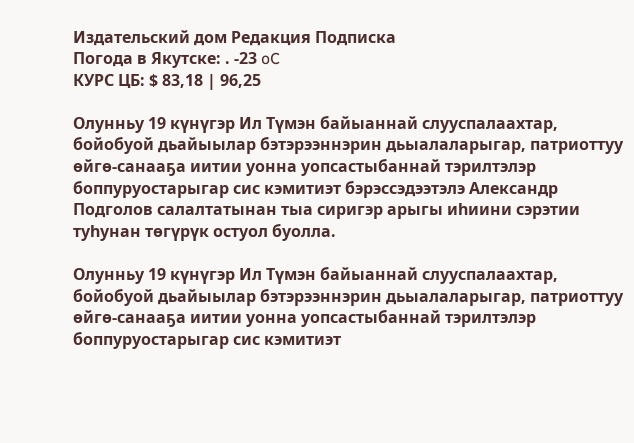Издательский дом Редакция Подписка
Погода в Якутске: . -23 oC
КУРС ЦБ: $ 83,18 | 96,25

Олунньу 19 күнүгэр Ил Түмэн байыаннай слууспалаахтар, бойобуой дьайыылар бэтэрээннэрин дьыалаларыгар, патриоттуу өйгө-санааҕа иитии уонна уопсастыбаннай тэрилтэлэр боппуруостарыгар сис кэмитиэт бэрэссэдээтэлэ Александр Подголов салалтатынан тыа сиригэр арыгы иһиини сэрэтии туһунан төгүрүк остуол буолла.

Олунньу 19 күнүгэр Ил Түмэн байыаннай слууспалаахтар, бойобуой дьайыылар бэтэрээннэрин дьыалаларыгар, патриоттуу өйгө-санааҕа иитии уонна уопсастыбаннай тэрилтэлэр боппуруостарыгар сис кэмитиэт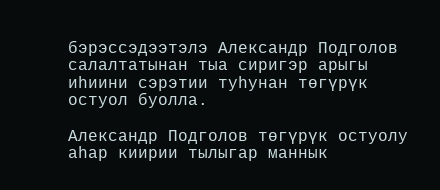бэрэссэдээтэлэ Александр Подголов салалтатынан тыа сиригэр арыгы иһиини сэрэтии туһунан төгүрүк остуол буолла.

Александр Подголов төгүрүк остуолу аһар киирии тылыгар маннык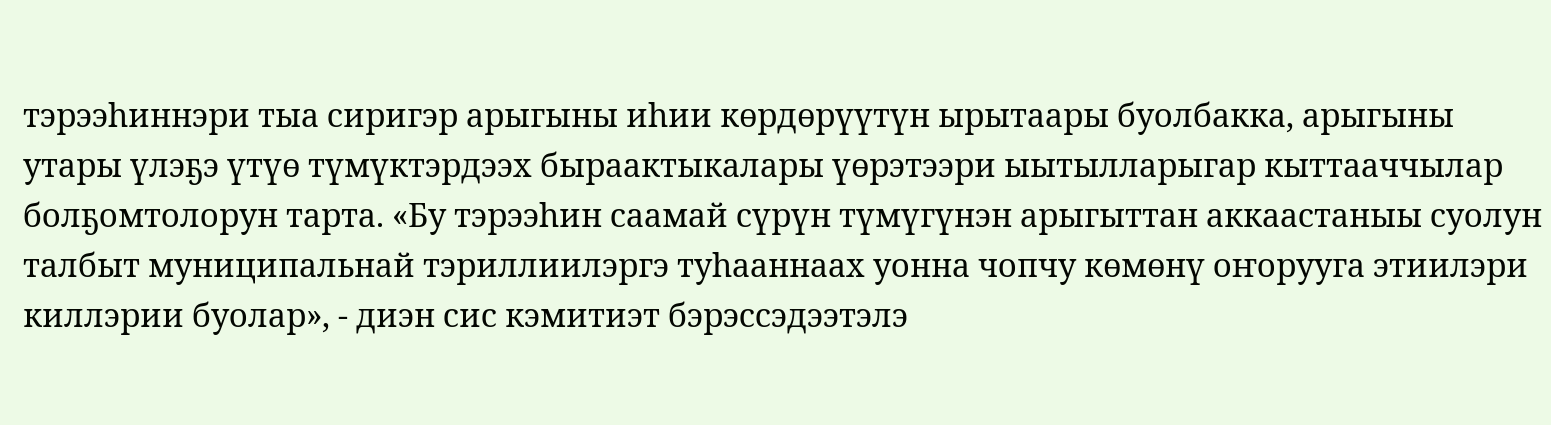тэрээһиннэри тыа сиригэр арыгыны иһии көрдөрүүтүн ырытаары буолбакка, арыгыны утары үлэҕэ үтүө түмүктэрдээх быраактыкалары үөрэтээри ыытылларыгар кыттааччылар болҕомтолорун тарта. «Бу тэрээһин саамай сүрүн түмүгүнэн арыгыттан аккаастаныы суолун талбыт муниципальнай тэриллиилэргэ туһааннаах уонна чопчу көмөнү оҥорууга этиилэри киллэрии буолар», - диэн сис кэмитиэт бэрэссэдээтэлэ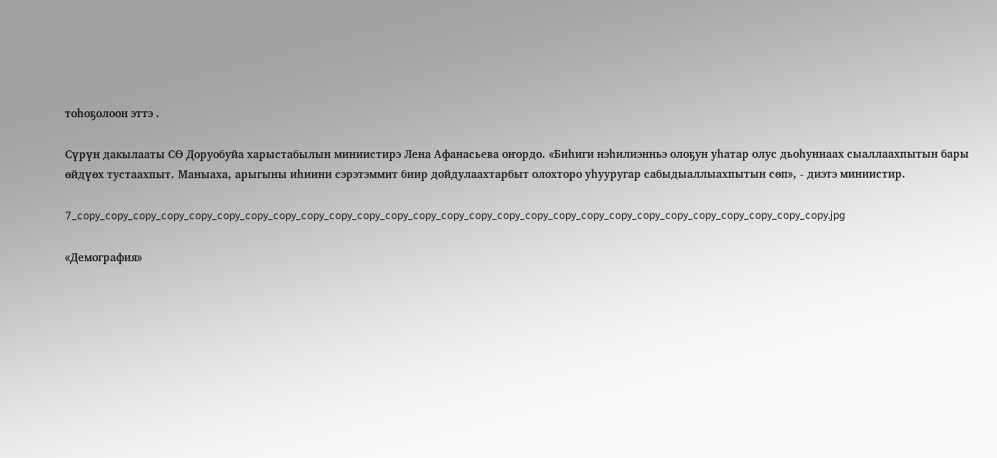тоһоҕолоон эттэ .

Сүрүн дакылааты СӨ Доруобуйа харыстабылын миниистирэ Лена Афанасьева оҥордо. «Биһиги нэһилиэнньэ олоҕун уһатар олус дьоһуннаах сыаллаахпытын бары өйдүөх тустаахпыт. Маныаха, арыгыны иһиини сэрэтэммит биир дойдулаахтарбыт олохторо уһууругар сабыдыаллыахпытын сөп», - диэтэ миниистир.

7_copy_copy_copy_copy_copy_copy_copy_copy_copy_copy_copy_copy_copy_copy_copy_copy_copy_copy_copy_copy_copy_copy_copy_copy_copy_copy_copy.jpg

«Демография»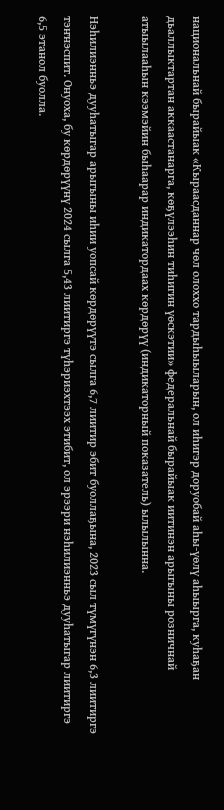национальнай бырайыак «Кыраасданнар чөл олоххо тардыһыыларын, ол иһигэр доруобай аһы-үөлү аһыырга, куһаҕан дьаллыктартан аккаастанарга, көҕүлээһин тиһигин үөскэтии» федеральнай бырайыак иитинэн арыгыны розничнай атыылааһын кээмэйин быһаарар индикатордаах көрдөрүү (индикаторный показатель) ылылынна.

Нэһилиэнньэ дууһатыгар арыгыны иһии уопсай көрдөрүүтэ сылга 6,7 лиитир эбит буоллаҕына, 2023 сыл түмүгүнэн 6,3 лиитиргэ тэҥнэспит. Онуоха, бу көрдөрүүнү 2024 сылга 5,43 лиитиргэ түһэриэхтээх этибит, ол эрээри нэһилиэнньэ дууһатыгар лиитиргэ 6,5 этанол буолла.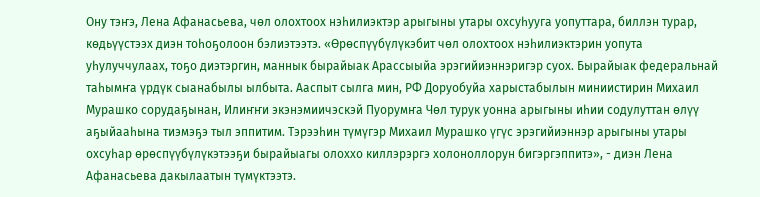Ону тэҥэ, Лена Афанасьева, чөл олохтоох нэһилиэктэр арыгыны утары охсуһууга уопуттара, биллэн турар, көдьүүстээх диэн тоһоҕолоон бэлиэтээтэ. «Өрөспүүбүлүкэбит чөл олохтоох нэһилиэктэрин уопута уһулуччулаах, тоҕо диэтэргин, маннык бырайыак Арассыыйа эрэгийиэннэригэр суох. Бырайыак федеральнай таһымҥа үрдүк сыанабылы ылбыта. Ааспыт сылга мин, РФ Доруобуйа харыстабылын миниистирин Михаил Мурашко сорудаҕынан, Илиҥҥи экэнэмиичэскэй Пуорумҥа Чөл турук уонна арыгыны иһии содулуттан өлүү аҕыйааһына тиэмэҕэ тыл эппитим. Тэрээһин түмүгэр Михаил Мурашко үгүс эрэгийиэннэр арыгыны утары охсуһар өрөспүүбүлүкэтээҕи бырайыагы олоххо киллэрэргэ холоноллорун бигэргэппитэ», - диэн Лена Афанасьева дакылаатын түмүктээтэ.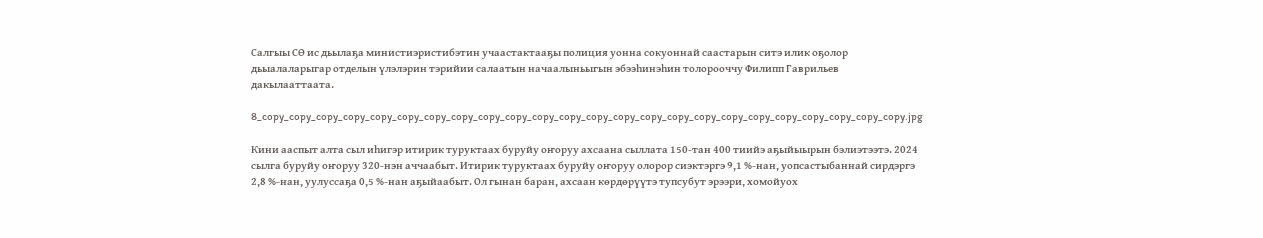Салгыы СӨ ис дьылаҕа министиэристибэтин учаастактааҕы полиция уонна сокуоннай саастарын ситэ илик оҕолор дьыалаларыгар отделын үлэлэрин тэрийии салаатын начаалыньыгын эбээһинэһин толорооччу Филипп Гаврильев дакылааттаата.

8_copy_copy_copy_copy_copy_copy_copy_copy_copy_copy_copy_copy_copy_copy_copy_copy_copy_copy_copy_copy_copy_copy_copy_copy.jpg

Кини ааспыт алта сыл иһигэр итирик туруктаах буруйу оҥоруу ахсаана сыллата 150-тан 400 тиийэ аҕыйыырын бэлиэтээтэ. 2024 сылга буруйу оҥоруу 320-нэн аччаабыт. Итирик туруктаах буруйу оҥоруу олорор сиэктэргэ 9,1 %-нан, уопсастыбаннай сирдэргэ 2,8 %-нан, уулуссаҕа 0,5 %-нан аҕыйаабыт. Ол гынан баран, ахсаан көрдөрүүтэ тупсубут эрээри, хомойуох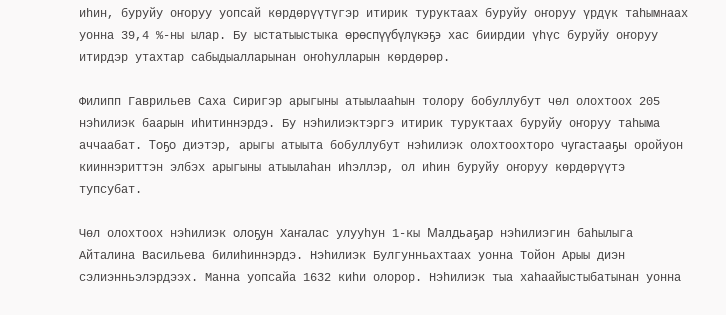иһин, буруйу оҥоруу уопсай көрдөрүүтүгэр итирик туруктаах буруйу оҥоруу үрдүк таһымнаах уонна 39,4 %-ны ылар. Бу ыстатыыстыка өрөспүүбүлүкэҕэ хас биирдии үһүс буруйу оҥоруу итирдэр утахтар сабыдыалларынан оҥоһулларын көрдөрөр.

Филипп Гаврильев Саха Сиригэр арыгыны атыылааһын толору бобуллубут чөл олохтоох 205 нэһилиэк баарын иһитиннэрдэ. Бу нэһилиэктэргэ итирик туруктаах буруйу оҥоруу таһыма аччаабат. Тоҕо диэтэр, арыгы атыыта бобуллубут нэһилиэк олохтоохторо чугастааҕы оройуон кииннэриттэн элбэх арыгыны атыылаһан иһэллэр, ол иһин буруйу оҥоруу көрдөрүүтэ тупсубат.

Чөл олохтоох нэһилиэк олоҕун Хаҥалас улууһун 1-кы Малдьаҕар нэһилиэгин баһылыга Айталина Васильева билиһиннэрдэ. Нэһилиэк Булгунньахтаах уонна Тойон Арыы диэн сэлиэнньэлэрдээх. Манна уопсайа 1632 киһи олорор. Нэһилиэк тыа хаһаайыстыбатынан уонна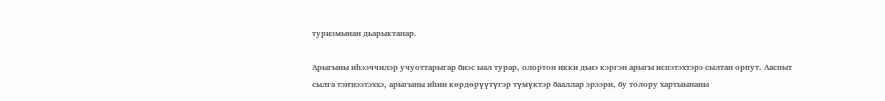туризмынан дьарыктанар.

Арыгыны иһээччилэр учуоттарыгар биэс ыал турар, олортон икки дьиэ кэргэн арыгы испэтэхтэрэ сылтан орпут. Ааспыт сылга тэҥнээтэххэ, арыгыны иһии көрдөрүүтүгэр түмүктэр бааллар эрээри, бу толору хартыынаны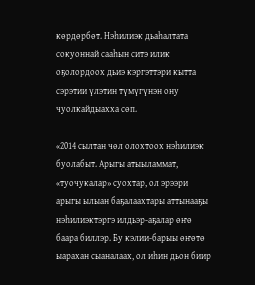көрдөрбөт. Нэһилиэк дьаһалтата сокуоннай сааһын ситэ илик оҕолордоох дьиэ кэргэттэри кытта сэрэтии үлэтин түмүгүнэн ону чуолкайдыахха сөп.

«2014 сылтан чөл олохтоох нэһилиэк буолабыт. Арыгы атыыламмат, «туочукалар» суохтар, ол эрээри арыгы ылыан баҕалаахтары аттынааҕы нэһилиэктэргэ илдьэр-аҕалар өҥө баара биллэр. Бу кэлии-барыы өҥөтө ыарахан сыаналаах, ол иһин дьон биир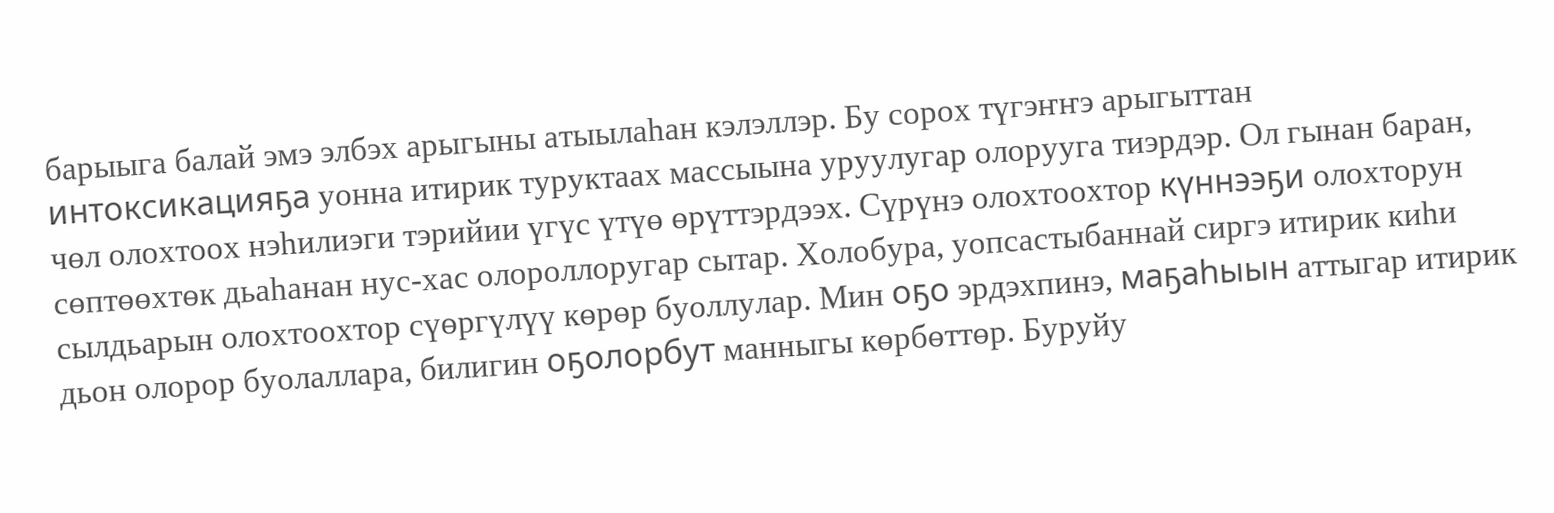барыыга балай эмэ элбэх арыгыны атыылаһан кэлэллэр. Бу сорох түгэҥҥэ арыгыттан интоксикацияҕа уонна итирик туруктаах массыына уруулугар олорууга тиэрдэр. Ол гынан баран, чөл олохтоох нэһилиэги тэрийии үгүс үтүө өрүттэрдээх. Сүрүнэ олохтоохтор күннээҕи олохторун сөптөөхтөк дьаһанан нус-хас олороллоругар сытар. Холобура, уопсастыбаннай сиргэ итирик киһи сылдьарын олохтоохтор сүөргүлүү көрөр буоллулар. Мин оҕо эрдэхпинэ, маҕаһыын аттыгар итирик дьон олорор буолаллара, билигин оҕолорбут манныгы көрбөттөр. Буруйу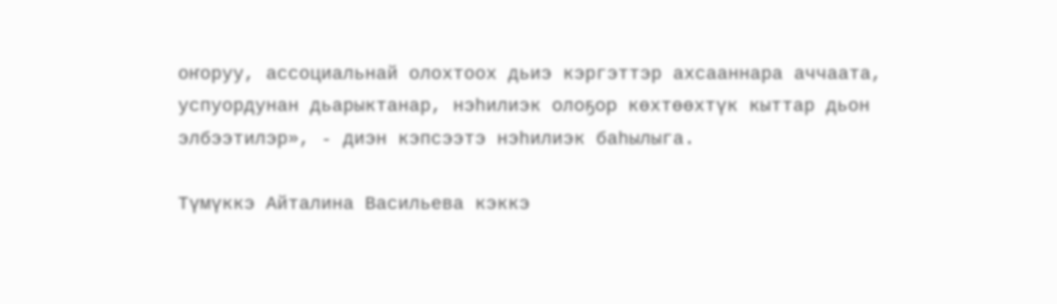оҥоруу, ассоциальнай олохтоох дьиэ кэргэттэр ахсааннара аччаата, успуордунан дьарыктанар, нэһилиэк олоҕор көхтөөхтүк кыттар дьон элбээтилэр», - диэн кэпсээтэ нэһилиэк баһылыга.

Түмүккэ Айталина Васильева кэккэ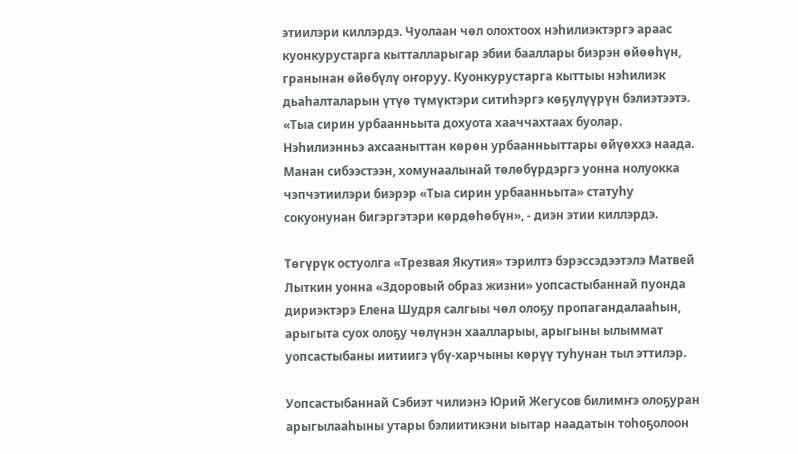этиилэри киллэрдэ. Чуолаан чөл олохтоох нэһилиэктэргэ араас куонкурустарга кытталларыгар эбии бааллары биэрэн өйөөһүн, гранынан өйөбүлү оҥоруу. Куонкурустарга кыттыы нэһилиэк дьаһалталарын үтүө түмүктэри ситиһэргэ көҕүлүүрүн бэлиэтээтэ. «Тыа сирин урбаанньыта дохуота хааччахтаах буолар. Нэһилиэнньэ ахсааныттан көрөн урбаанньыттары өйүөххэ наада. Манан сибээстээн, хомунаалынай төлөбүрдэргэ уонна нолуокка чэпчэтиилэри биэрэр «Тыа сирин урбаанньыта» статуһу сокуонунан бигэргэтэри көрдөһөбүн», - диэн этии киллэрдэ.

Төгүрүк остуолга «Трезвая Якутия» тэрилтэ бэрэссэдээтэлэ Матвей Лыткин уонна «Здоровый образ жизни» уопсастыбаннай пуонда дириэктэрэ Елена Шудря салгыы чөл олоҕу пропагандалааһын, арыгыта суох олоҕу чөлүнэн хаалларыы, арыгыны ылыммат уопсастыбаны иитиигэ үбү-харчыны көрүү туһунан тыл эттилэр.

Уопсастыбаннай Сэбиэт чилиэнэ Юрий Жегусов билимҥэ олоҕуран арыгылааһыны утары бэлиитикэни ыытар наадатын тоһоҕолоон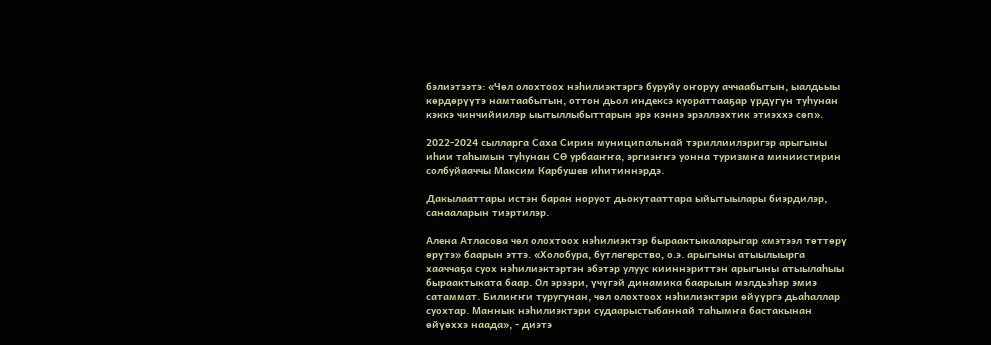бэлиэтээтэ: «Чөл олохтоох нэһилиэктэргэ буруйу оҥоруу аччаабытын, ыалдьыы көрдөрүүтэ намтаабытын, оттон дьол индексэ куораттааҕар үрдүгүн туһунан кэккэ чинчийиилэр ыытыллыбыттарын эрэ кэннэ эрэллээхтик этиэххэ сөп».

2022-2024 сылларга Саха Сирин муниципальнай тэриллиилэригэр арыгыны иһии таһымын туһунан СӨ урбааҥҥа, эргиэҥҥэ уонна туризмҥа миниистирин солбуйааччы Максим Карбушев иһитиннэрдэ.

Дакылааттары истэн баран норуот дьокутааттара ыйытыылары биэрдилэр, санааларын тиэртилэр.

Алена Атласова чөл олохтоох нэһилиэктэр быраактыкаларыгар «мэтээл төттөрү өрүтэ» баарын эттэ. «Холобура, бутлегерство, о.э. арыгыны атыылыырга хааччаҕа суох нэһилиэктэртэн эбэтэр улуус кииннэриттэн арыгыны атыылаһыы быраактыката баар. Ол эрээри, үчүгэй динамика баарыын мэлдьэһэр эмиэ сатаммат. Билиҥҥи туругунан, чөл олохтоох нэһилиэктэри өйүүргэ дьаһаллар суохтар. Маннык нэһилиэктэри судаарыстыбаннай таһымҥа бастакынан өйүөххэ наада», - диэтэ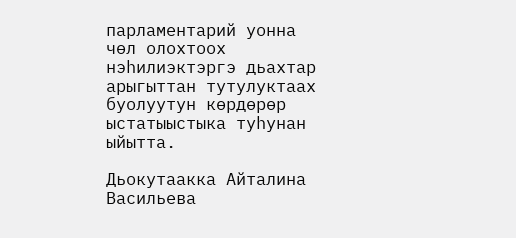парламентарий уонна чөл олохтоох нэһилиэктэргэ дьахтар арыгыттан тутулуктаах буолуутун көрдөрөр ыстатыыстыка туһунан ыйытта.

Дьокутаакка Айталина Васильева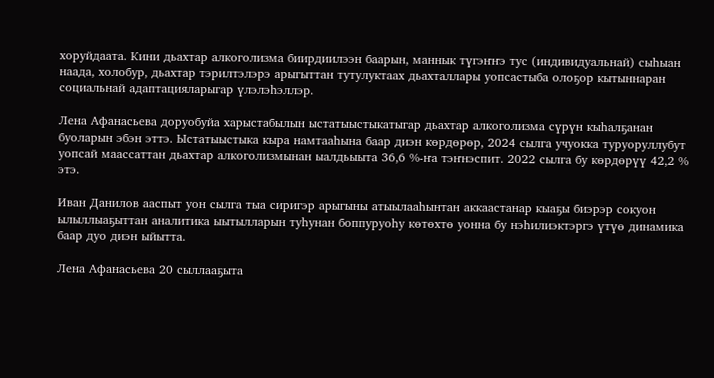хоруйдаата. Кини дьахтар алкоголизма биирдиилээн баарын, маннык түгэҥҥэ тус (индивидуальнай) сыһыан наада, холобур, дьахтар тэрилтэлэрэ арыгыттан тутулуктаах дьахталлары уопсастыба олоҕор кытыннаран социальнай адаптацияларыгар үлэлэһэллэр.

Лена Афанасьева доруобуйа харыстабылын ыстатыыстыкатыгар дьахтар алкоголизма сүрүн кыһалҕанан буоларын эбэн эттэ. Ыстатыыстыка кыра намтааһына баар диэн көрдөрөр, 2024 сылга учуокка туруоруллубут уопсай маассаттан дьахтар алкоголизмынан ыалдьыыта 36,6 %-ҥа тэҥнэспит. 2022 сылга бу көрдөрүү 42,2 % этэ.

Иван Данилов ааспыт уон сылга тыа сиригэр арыгыны атыылааһынтан аккаастанар кыаҕы биэрэр сокуон ылыллыаҕыттан аналитика ыытылларын туһунан боппуруоһу көтөхтө уонна бу нэһилиэктэргэ үтүө динамика баар дуо диэн ыйытта.

Лена Афанасьева 20 сыллааҕыта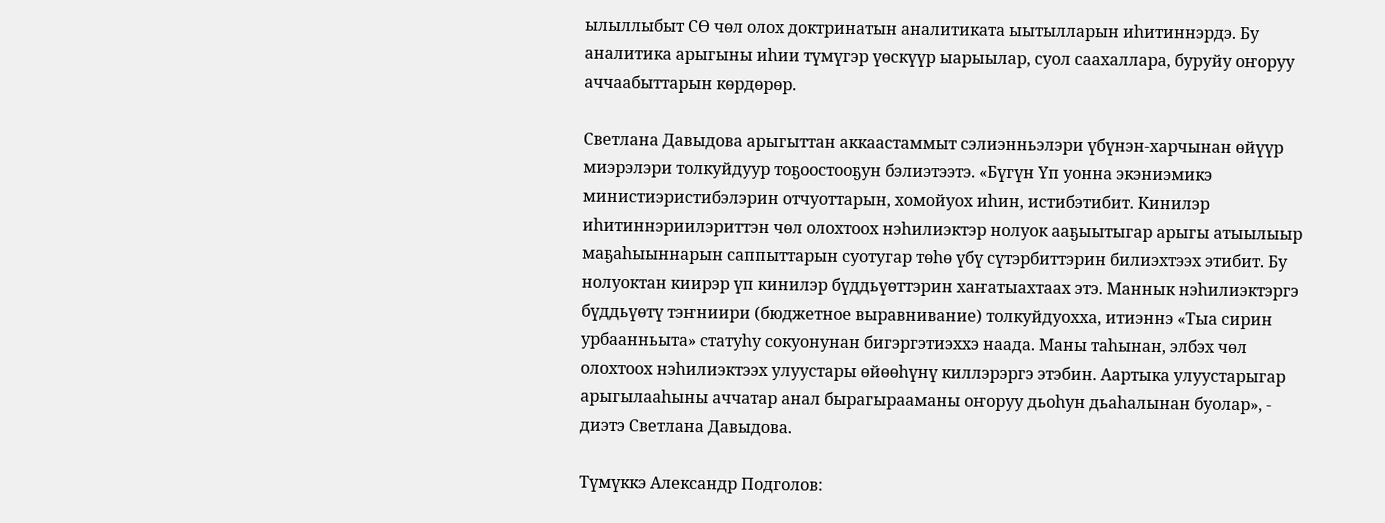ылыллыбыт СӨ чөл олох доктринатын аналитиката ыытылларын иһитиннэрдэ. Бу аналитика арыгыны иһии түмүгэр үөскүүр ыарыылар, суол саахаллара, буруйу оҥоруу аччаабыттарын көрдөрөр.

Светлана Давыдова арыгыттан аккаастаммыт сэлиэнньэлэри үбүнэн-харчынан өйүүр миэрэлэри толкуйдуур тоҕоостооҕун бэлиэтээтэ. «Бүгүн Үп уонна экэниэмикэ министиэристибэлэрин отчуоттарын, хомойуох иһин, истибэтибит. Кинилэр иһитиннэриилэриттэн чөл олохтоох нэһилиэктэр нолуок ааҕыытыгар арыгы атыылыыр маҕаһыыннарын саппыттарын суотугар төһө үбү сүтэрбиттэрин билиэхтээх этибит. Бу нолуоктан киирэр үп кинилэр бүддьүөттэрин хаҥатыахтаах этэ. Маннык нэһилиэктэргэ бүддьүөтү тэҥниири (бюджетное выравнивание) толкуйдуохха, итиэннэ «Тыа сирин урбаанньыта» статуһу сокуонунан бигэргэтиэххэ наада. Маны таһынан, элбэх чөл олохтоох нэһилиэктээх улуустары өйөөһүнү киллэрэргэ этэбин. Аартыка улуустарыгар арыгылааһыны аччатар анал бырагырааманы оҥоруу дьоһун дьаһалынан буолар», - диэтэ Светлана Давыдова.

Түмүккэ Александр Подголов: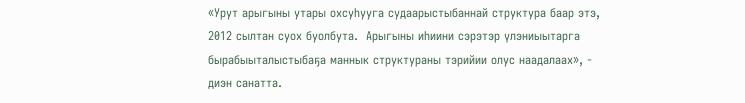«Урут арыгыны утары охсуһууга судаарыстыбаннай структура баар этэ, 2012 сылтан суох буолбута.  Арыгыны иһиини сэрэтэр үлэниыытарга бырабыыталыстыбаҕа маннык структураны тэрийии олус наадалаах», - диэн санатта.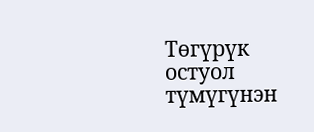Төгүрүк остуол түмүгүнэн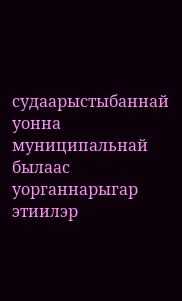судаарыстыбаннай уонна муниципальнай былаас уорганнарыгар этиилэр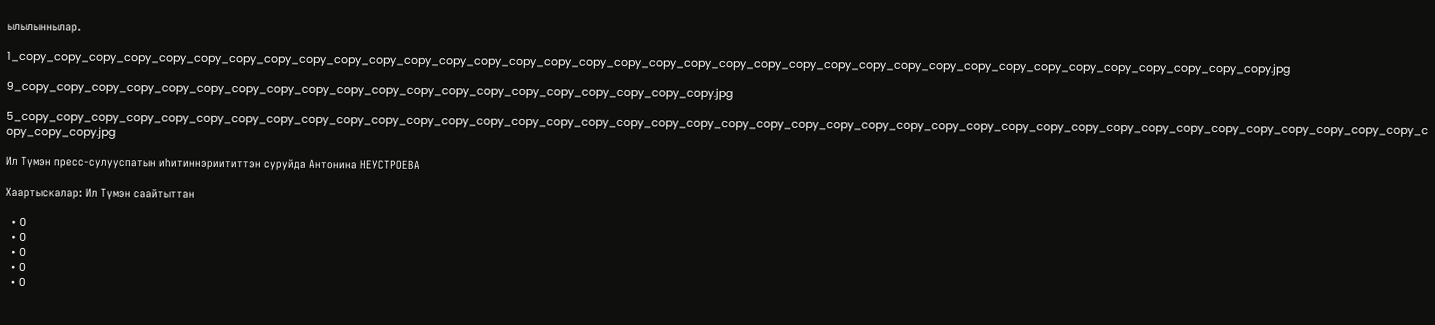ылылыннылар.

1_copy_copy_copy_copy_copy_copy_copy_copy_copy_copy_copy_copy_copy_copy_copy_copy_copy_copy_copy_copy_copy_copy_copy_copy_copy_copy_copy_copy_copy_copy_copy_copy_copy_copy_copy_copy.jpg

9_copy_copy_copy_copy_copy_copy_copy_copy_copy_copy_copy_copy_copy_copy_copy_copy_copy_copy_copy_copy.jpg

5_copy_copy_copy_copy_copy_copy_copy_copy_copy_copy_copy_copy_copy_copy_copy_copy_copy_copy_copy_copy_copy_copy_copy_copy_copy_copy_copy_copy_copy_copy_copy_copy_copy_copy_copy_copy_copy_copy_copy_copy_copy_copy_copy.jpg

Ил Түмэн пресс-сулууспатын иһитиннэриититтэн суруйда Антонина НЕУСТРОЕВА

Хаартыскалар: Ил Түмэн саайтыттан

  • 0
  • 0
  • 0
  • 0
  • 0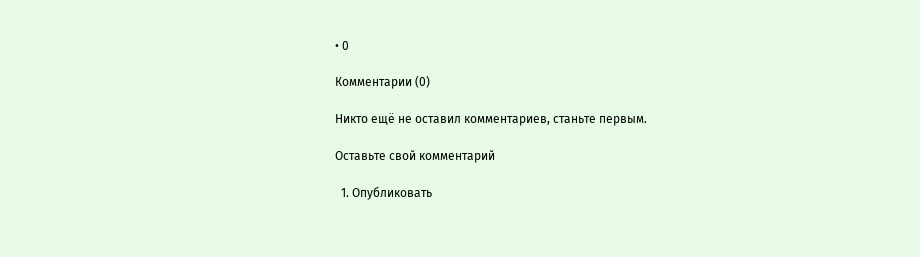• 0

Комментарии (0)

Никто ещё не оставил комментариев, станьте первым.

Оставьте свой комментарий

  1. Опубликовать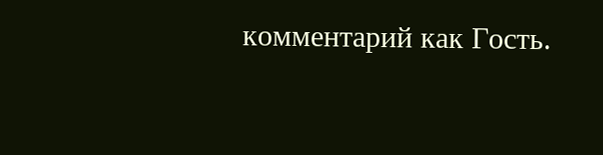комментарий как Гость.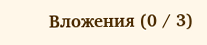Вложения (0 / 3)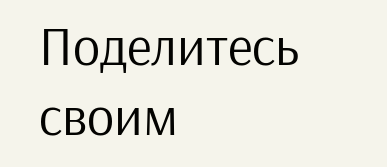Поделитесь своим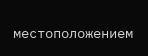местоположением